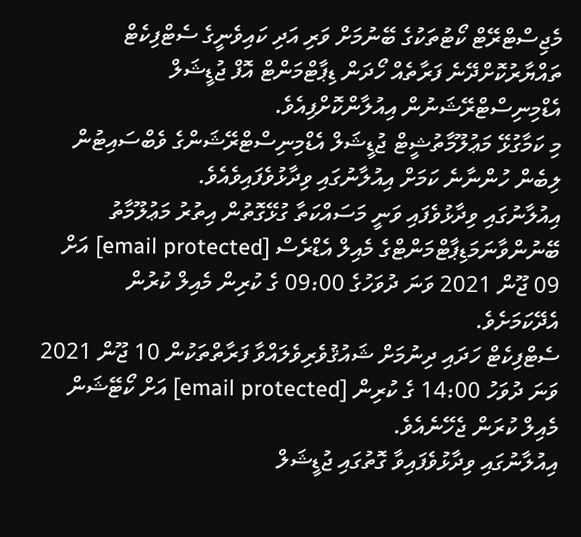މެޖިސްޓްރޭޓް ކޯޓުތަކުގެ ބޭނުމަށް ވަރި އަދި ކައިވެނީގެ ސެޓްފިކެޓް ތައްޔާރުކޮށްދޭނެ ފަރާތެއް ހޯދަން ޑިޕާޓްމަންޓް އޮފް ޖުޑީޝަލް އެޑްމިނިސްޓްރޭޝަނުން އިއުލާންކޮށްފިއެވެ.
މި ކަމާގުޅޭ މަޢުލޫމާތުޝީޓް ޖުޑީޝަލް އެޑްމިނިސްޓްރޭޝަންގެ ވެބްސައިޓުން ލިބެން ހުންނާނެ ކަމަށް އިއުލާނުގައި ވިދާޅުވެފައިވެއެވެ.
އިއުލާނުގައި ވިދާޅުވެފައި ވަނީ މަސައްކަތާ ގުޅޭގޮތުން އިތުރު މަޢުލޫމާތު ބޭނުންވާނަމަޑިޕާޓްމަންޓްގެ މެއިލް އެޑްރެސް [email protected] އަށް 09 ޖޫން 2021 ވަނަ ދުވަހުގެ 09:00 ގެ ކުރިން މެއިލް ކުރުން އެދޭކަމަށެވެ.
ސެޓްފިކެޓް ހަދައި ދިނުމަށް ޝައުޤުވެރިވެލައްވާ ފަރާތްތަކުން 10 ޖޫން 2021 ވަނަ ދުވަހު 14:00 ގެ ކުރިން [email protected] އަށް ކޯޓޭޝަން މެއިލް ކުރަން ޖެހޭނެއެވެ.
އިއުލާނުގައި ވިދާޅުވެފައިވާ ގޮތުގައި ޖުޑީޝަލް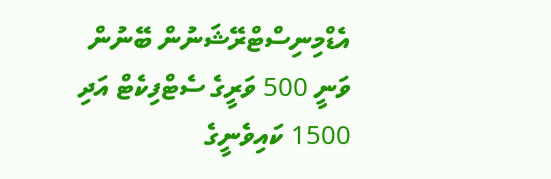އެޑްމިނިސްޓްރޭޝަނުން ބޭނުން ވަނީ 500 ވަރީގެ ސެޓްފިކެޓް އަދި 1500 ކައިވެނީގެ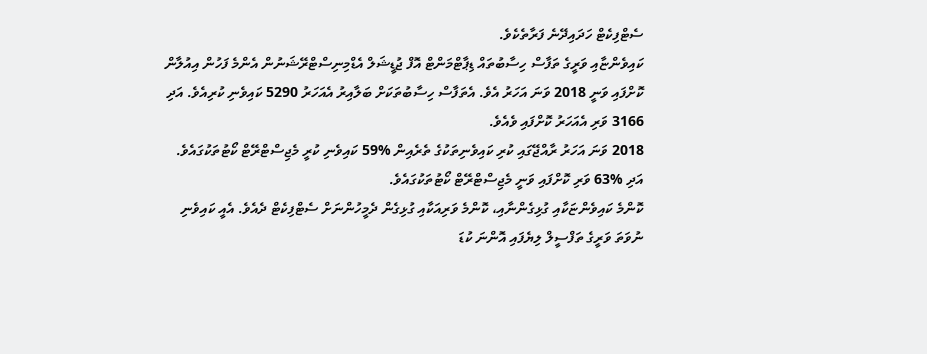ސެޓްފިކެޓް ހަދައިދޭނެ ފަރާތެކެވެ.
ކައިވެންޏާއި ވަރީގެ ތަފާސް ހިސާބުތައް ޑިޕާޓްމަންޓް އޮފް ޖުޑީޝަލް އެޑްމިނިސްޓްރޭޝަނުން އެންމެ ފަހުން އިއުލާން ކޮށްފައި ވަނީ 2018 ވަނަ އަހަރު އެވެ. އެތަފާސް ހިސާބުތަކަށް ބަލާއިރު އެއަހަރު 5290 ކައިވެނި ކުރިއެވެ. އަދި 3166 ވަރި އެއަހަރު ކޮށްފައި ވެއެވެ.
2018 ވަނަ އަހަރު ރާއްޖޭގައި ކުރި ކައިވެނިތަކުގެ ތެރެއިން %59 ކައިވެނި ކުރީ މެޖިސްޓްރޭޓް ކޯޓުތަކުގައެވެ. އަދި %63 ވަރި ކޮށްފައި ވަނީ މެޖިސްޓްރޭޓް ކޯޓުތަކުގައެވެ.
ކޮންމެ ކައިވެންޏަކާއި ގުޅިގެންނާއި، ކޮންމެ ވަރިއަކާއި ގުޅިގެން ދެމީހުންނަށް ސެޓްފިކެޓް ދެއެވެ. އެއީ ކައިވެނި ނުވަތަ ވަރީގެ ތަފްސީލް ލިޔެފައި އޮންނަ ކުޑަ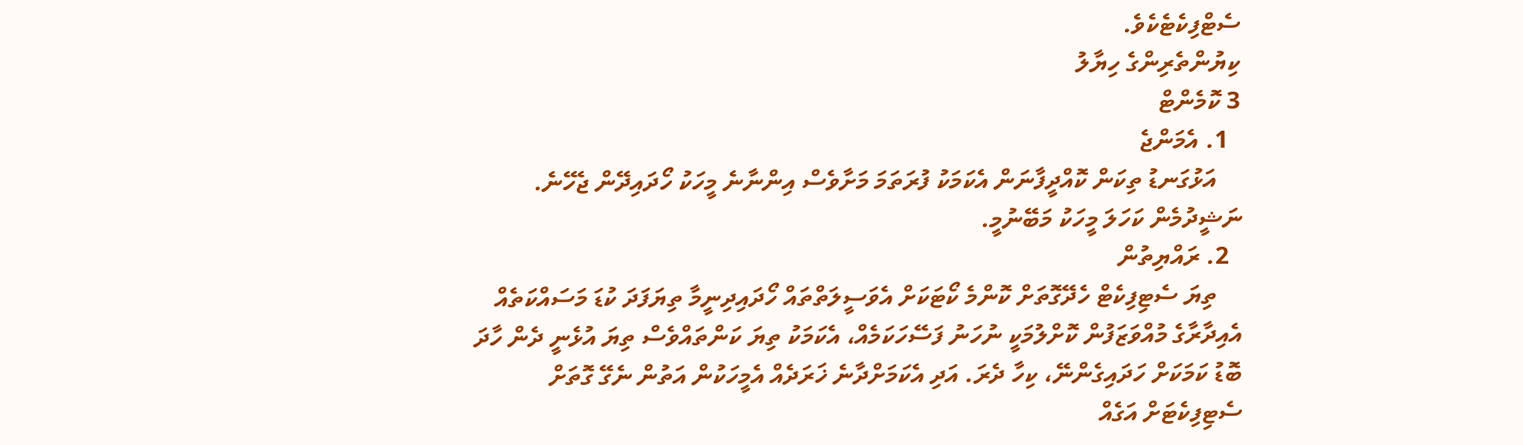ސެޓްފިކެޓެކެވެ.
ކިޔުންތެރިންގެ ހިޔާލު
3 ކޮމެންޓް
  1. އެމަންޖެ
    އަޅުގަނޑު ތިކަން ކޮއްދީފާނަން އެކަމަކު ފުރަތަމަ މަށާވެސް އިންނާނެ މީހަކު ހޯދައިދޭން ޖެހޭނެ. ނަޝީދުމެން ކަހަލަ މީހަކު މަބޭނުމީ.
  2. ރައްޔިތުން
    ތިޔަ ސެޓިފިކެޓް ހެދޭގޮތަށް ކޮންމެ ކޯޓަކަށް އެވަސީލަތްތައް ހޯދައިދިނީމާ ތިޔަފަދަ ކުޑަ މަސައްކަތެއް އެއިދާރާގެ މުއްވަޒަފުން ކޮށްލުމަކީ ނުހަނު ފަސޭހަކަމެއް، އެކަމަކު ތިޔަ ކަންތައްވެސް ތިޔަ އުޅެނީ ދެން ހާދަ ބޮޑު ކަމަކަށް ހަދައިގެންނޭ، ކިހާ ދެރަ. އަދި އެކަމަށްދާނެ ޚަރަދެއް އެމީހަކުން އަތުން ނެގޭ ގޮތަށް ސެޓިފިކެޓަށް އަގެއް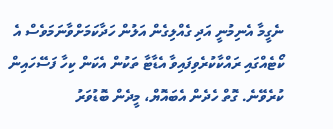ނެގީމާ އެނިމުނީ އަދި ގެއްލިގެން އަލުން ހަދާކަމަށްވާނަމަވެސް އެ ކޯޓެއްގައި ރައްކާކުރެވިފައިވާ އެޑާޓާ ތަކުން އެކަން ކިހާ ފަސޭހައިން ކުރެވޭނެ. ގޮތް ހެދެން އެބައޮޔް، މީދެން ބޮޑުވަރު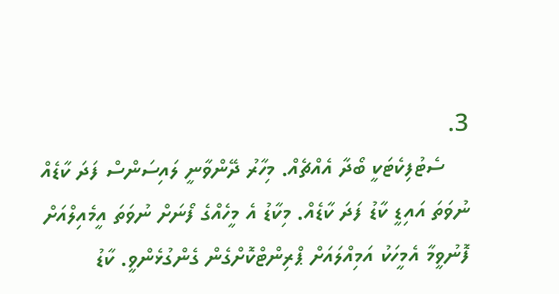3.
    ސެޓުފިކެޓަކީ ބޯދާ އެއްޗެއް. މިހާރު ދޭންވާނީ ލައިސަންސް ފަދަ ކާޑެއް ނުވަތަ އައިޑީ ކާޑު ފަދަ ކާޑެއް. މިކާޑު އެ މީހެއްގެ ފޯނަށް ނުވަތަ އީމެއިލްއަށް ފޮނުވީމާ އެމީހަކު އަމިއްލައަށް ޕްރިންޓްކޮށްގެން ގެންގުޅެންވީ. ކާޑު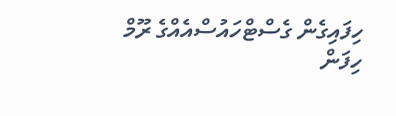ހިފައިގެން ގެސްޓްހައުސްއެއްގެ ރޫމް ހިފަން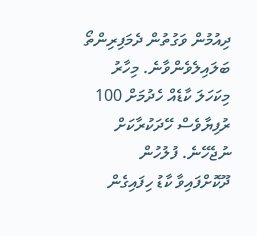ދިއުމުން ވަގުތުން ދެމަފިރިންތޯ ބަލައިލެވެންވާނެ. މިހާރު މިކަހަލަ ކާޑެއް ހެދުމަށް 100 ރުފިޔާވެސް ހޭދަކުރާކަށް ނުޖެހޭނެ. ފުލުހުން ދޫކޮށްފައިވާ ކާޑު ހިފައިގެން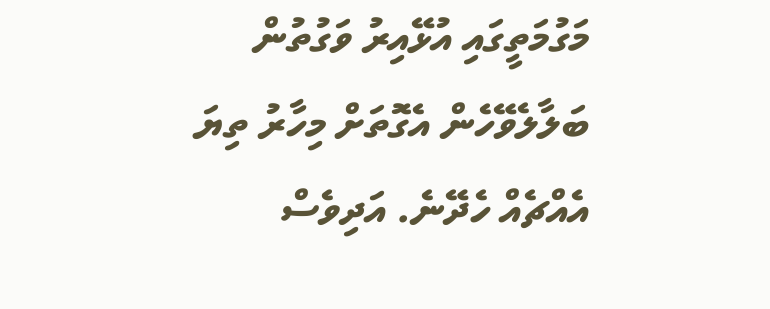މަގުމަތީގައި އުޅޭއިރު ވަގުތުން ބަލާލެވޭހެން އެގޮތަށް މިހާރު ތިޔަ އެއްޗެއް ހެދޭނެ. އަދިވެސް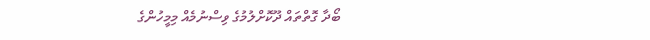ބޯދާ ގޮތްތައް ދޫކޮށްލުމުގެ ވިސްނުމެއް މިމީހުންގެ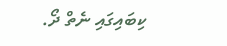ކިބައިގައި ނެތް ދޯ.